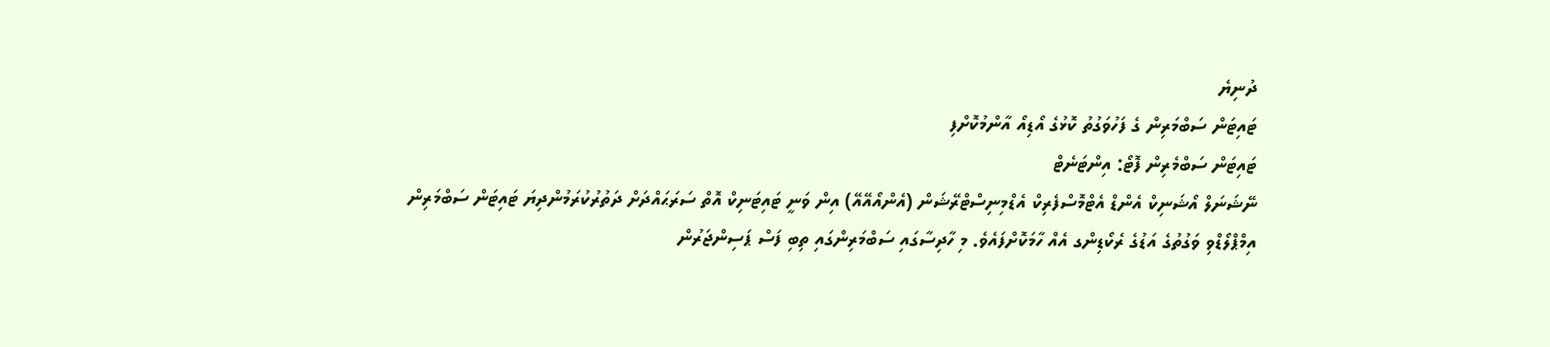ދުނިޔެ
ޓައިޓަން ސަބްމަރިން ގެ ފަހުވަގުތު ކޮޅުގެ އޯޑިއޯ އާންމުކޮށްފި
ޓައިޓަން ސަބްމެރިން ފޮޓޯ: އިންޓަނެޓް
ނޭޝަނަލް އޯޝަނިކް އެންޑް އެޓްމޮސްފެރިކް އެޑްމިނިސްޓްރޭޝަން (އެންއޯއޭއޭ) އިން ވަނީ ޓައިޓަނިކް އޮތް ސަރަޙައްދަށް ދަތުރުކުރަމުންދިޔަ ޓައިޓަން ސަބްމަރިން އިމްޕްލޯޑްވި ވަގުތުގެ އަޑުގެ ރެކޯޑިންގ އެއް ހާމަކޮށްފައެވެ. މި ހާދިސާގައި ސަބްމަރިންގައި ތިބި ފަސް ޕަސިންޖަރުން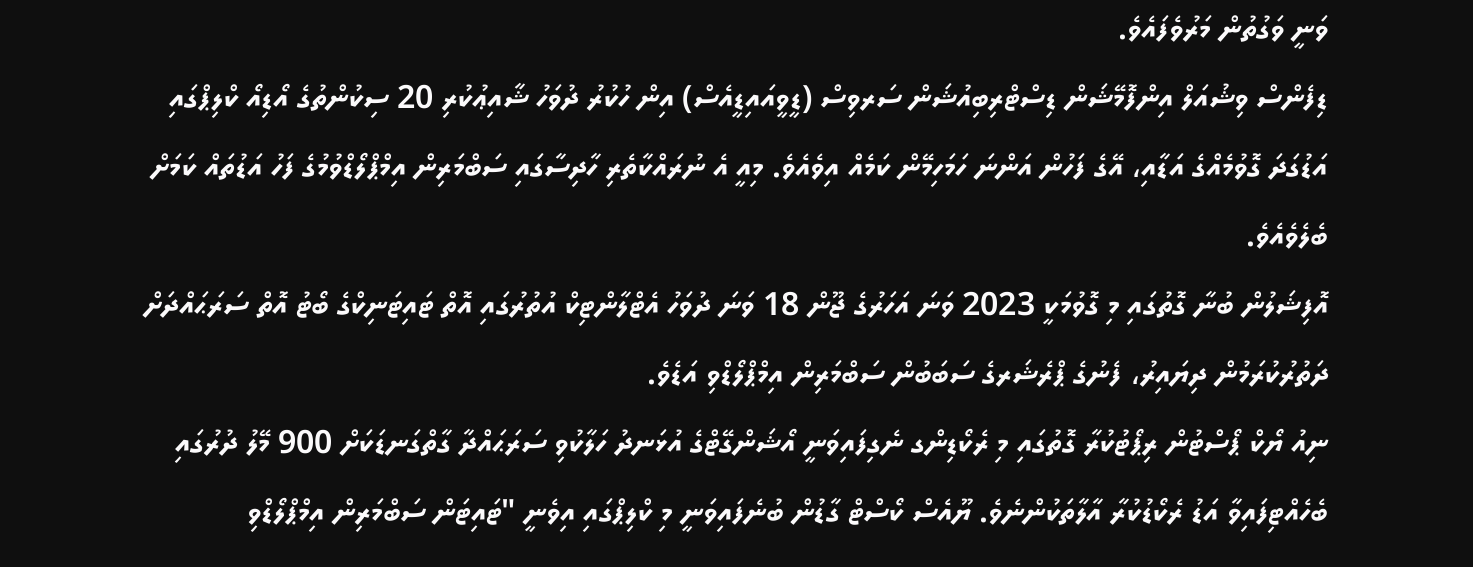ވަނީ ވަގުތުން މަރުވެފައެވެ.
ޑިފެންސް ވިޝުއަލް އިންފޮމޭޝަން ޑިސްޓްރިބިއުޝަން ސަރވިސް (ޑީވީއައިޑީއެސް) އިން ހުކުރު ދުވަހު ޝާއިޢުކުރި 20 ސިކުންތުގެ އޯޑިއޯ ކްލިޕްގައި އަޑުގަދަ ގޮވުމެއްގެ އަޑާއި، އޭގެ ފަހުން އަންނަ ހަމަހިމޭން ކަމެއް އިވެއެވެ. މިއީ އެ ނުރައްކާތެރި ހާދިސާގައި ސަބްމަރިން އިމްޕްލޯޑްވުމުގެ ފަހު އަޑުތައް ކަމަށް ބެލެވެއެވެ.
އޮފިޝަލުން ބުނާ ގޮތުގައި މި ގޮވުމަކީ 2023 ވަނަ އަހަރުގެ ޖޫން 18 ވަނަ ދުވަހު އެޓްލާންޓިކް އުތުރުގައި އޮތް ޓައިޓަނިކްގެ ބޯޓު އޮތް ސަރަޙައްދަށް ދަތުރުކުރަމުން ދިޔައިރު، ފެނުގެ ޕްރެޝަރގެ ސަބަބުން ސަބްމަރިން އިމްޕްލޯޑްވި އަޑެވެ.
ނިއު ޔޯކް ޕޯސްޓުން ރިޕޯޓުކުރާ ގޮތުގައި މި ރެކޯޑިންގ ނެގިފައިވަނީ އޯޝަންގޭޓްގެ އުޅަނދު ހަލާކުވި ސަރަޙައްދާ ގާތްގަނޑަކަށް 900 މޭލު ދުރުގައި ބެހެއްޓިފައިވާ އަޑު ރެކޯޑުކުރާ އާލާތަކުންނެވެ. ޔޫއެސް ކޯސްޓް ގާޑުން ބުނެފައިވަނީ މި ކްލިޕްގައި އިވެނީ "ޓައިޓަން ސަބްމަރިން އިމްޕްލޯޑްވި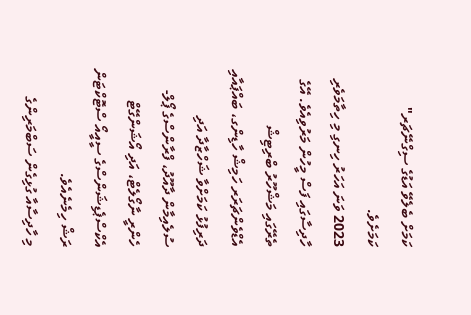ކަމަށް ބެލެވޭ އަޑުގެ ސިގްނޭޗަރ" ކަމަށެވެ.
2023 ވަނަ އަހަރު ހިނގި މި ހިތާމަވެރި ހާދިސާގައި ފަސް މީހުން މަރުވިއެވެ. އޭގެ ތެރޭގައި މަޝްހޫރު ބްރިޓިޝް އެޑްވެންޗަރަރ ހަމިޝް ހާޑިންގ، ބައްޕައާއި ދަރިފުޅު ކަމަށްވާ ޝަހްޒާދާ އަދި ސުލެއިމާން ދާއޫދު، ފްރާންސްގެ ޕޯލް-ހެންރީ ނާގޯލެޓް، އަދި އޯޝަންގޭޓް އެކްސްޕެޑިޝަންސްގެ ސީއީއޯ ސްޓޮކްޓަން ރަޝް ހިމެނެއެވެ.
މި ހާދިސާއާ ގުޅިގެން ސަބްމަރިންގެ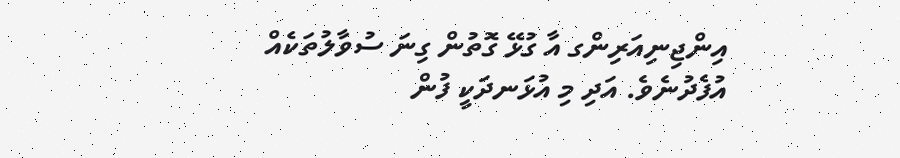އިންޖިނިއަރިންގ އާ ގުޅޭ ގޮތުން ގިނަ ސުވާލުތަކެއް އުފެދުނެވެ. އަދި މި އުޅަނދަކީ ފުން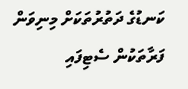ކަނޑުގެ ދަތުރުތަކަށް މިނިވަން ފަރާތަކުން ސެޓިފައި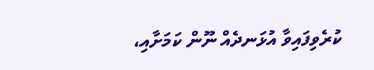ކުރެވިފައިވާ އުޅަނދެއް ނޫން ކަމަށާއި،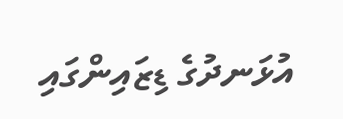އުޅަނދުގެ ޑިޒައިންގައި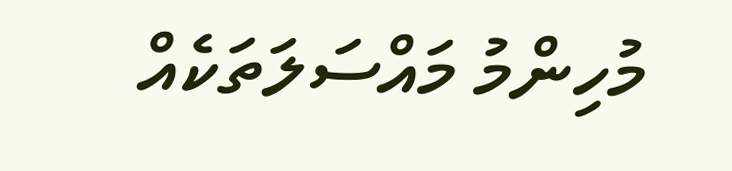މުހިންމު މައްސަލަތަކެއް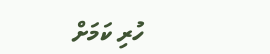ހުރި ކަމަށް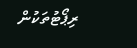ރިޕޯޓުތަކުން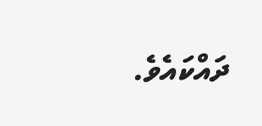ދައްކައެވެ.